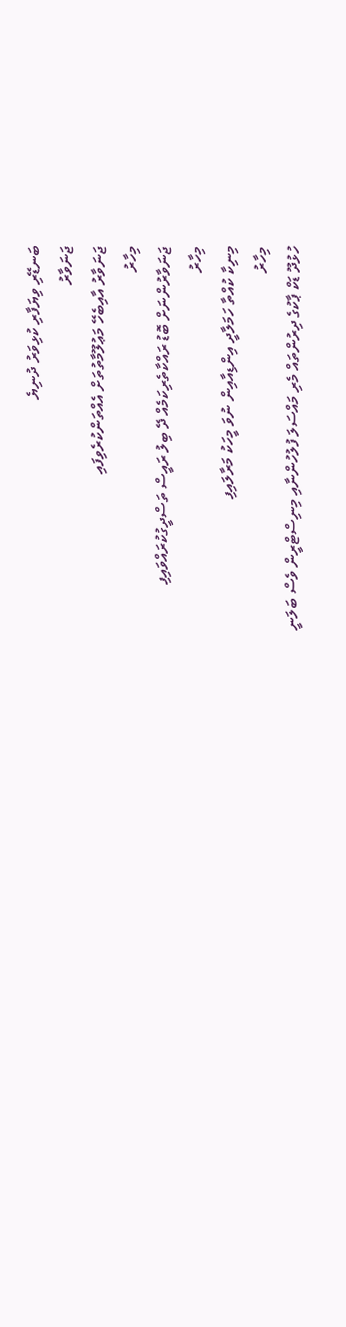ބަނޑޭރި ވިޔަފާރި ކުޅިވަރު ދުނިޔެ
ޖަނަވާރު
ޖަނަވާރު އާއިބެހޭ މަޢުލޫމާތުތަށް އެއްތަންކުރެވިފައި
މިހާރު
ޖަނަވާރުންނަށް ބޮޑު ރައްކާތެރިކަމެއް ދޭ ބިލު ރައީސް ތަސްދީގުކުރައްވައިފި
މިހާރު
މިނިކާ ކުއްތާ ހަމަލާދީ އިންޑިއާއިން ނުވަ މީހަކު މަރާލައިފި
މިހާރު
ހުޅުދޫ ޑަކް ޕާކުގެ ދިރުންތައް މެރި މައްސަލަ ފުލުހުންނާއި މިނިސްޓްރީން ވެސް ބަލަނީ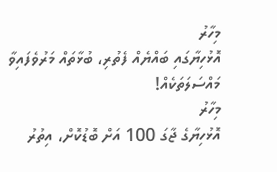މިހާރު
އޮޅުހިޔާގައި ބައްޔެއް ފެތުރި، ބުޅާތައް މަރުވެފައިވާ މައްސަލަތަކެއް!
މިހާރު
އޮޅުހިޔާގެ ޖާގަ 100 އަށް ބޮޑުކޮށް، އިތުރު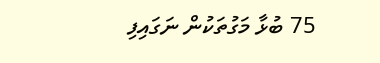75 ބުޅާ މަގުތަކުން ނަގައިފި